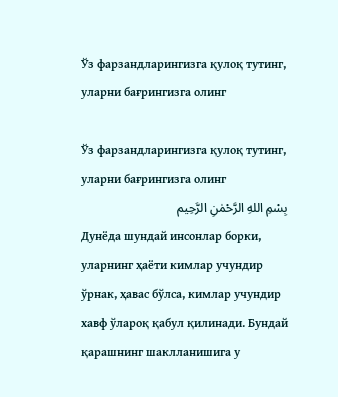Ўз фарзандларингизга қулоқ тутинг, уларни бағрингизга олинг

Ўз фарзандларингизга қулоқ тутинг, уларни бағрингизга олинг
بِسْمِ اللهِ الرَّحْمٰنِ الرَّحِيم
Дунёда шундай инсонлар борки, уларнинг ҳаёти кимлар учундир ўрнак, ҳавас бўлса, кимлар учундир хавф ўлароқ қабул қилинади. Бундай қарашнинг шаклланишига у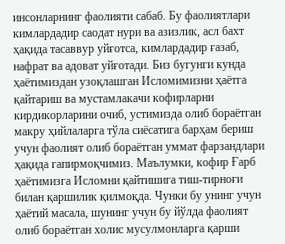инсонларнинг фаолияти сабаб. Бу фаолиятлари кимлардадир саодат нури ва азизлик, асл бахт ҳақида тасаввур уйғотса, кимлардадир ғазаб, нафрат ва адоват уйғотади. Биз бугунги кунда ҳаётимиздан узоқлашган Исломимизни ҳаётга қайтариш ва мустамлакачи кофирларни кирдикорларини очиб, устимизда олиб бораётган макру ҳийлаларга тўла сиёсатига барҳам бериш учун фаолият олиб бораётган уммат фарзандлари ҳақида гапирмоқчимиз. Маълумки, кофир Ғарб ҳаётимизга Исломни қайтишига тиш-тирноғи билан қаршилик қилмоқда. Чунки бу унинг учун ҳаётий масала, шунинг учун бу йўлда фаолият олиб бораётган холис мусулмонларга қарши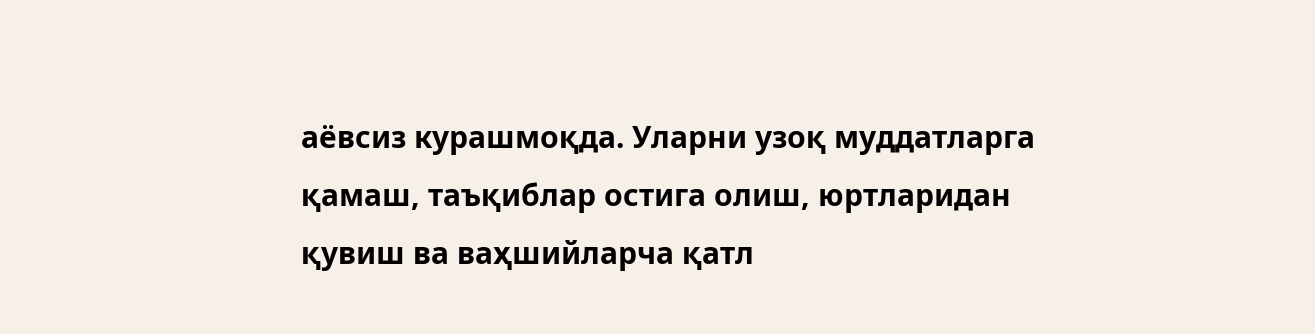аёвсиз курашмоқда. Уларни узоқ муддатларга қамаш, таъқиблар остига олиш, юртларидан қувиш ва ваҳшийларча қатл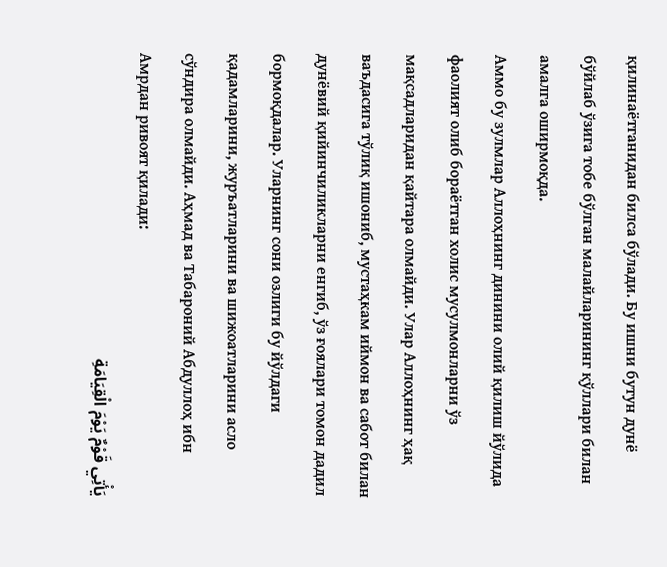қилинаётганидан билса бўлади. Бу ишни бутун дунё бўйлаб ўзига тобе бўлган малайларининг қўллари билан амалга оширмоқда.
Аммо бу зулмлар Аллоҳнинг динини олий қилиш йўлида фаолият олиб бораётган холис мусулмонларни ўз мақсадларидан қайтара олмайди. Улар Аллоҳнинг ҳақ ваъдасига тўлиқ ишониб, мустаҳкам иймон ва сабот билан дунёвий қийинчиликларни енгиб, ўз ғоялари томон дадил бормоқдалар. Уларнинг сони озлиги бу йўлдаги қадамларини, журъатларини ва шижоатларини асло сўндира олмайди. Аҳмад ва Табароний Абдуллоҳ ибн Амрдан ривоят қилади:
يَأْتِي قَوْمٌ يَوْمَ الْقِيَامَةِ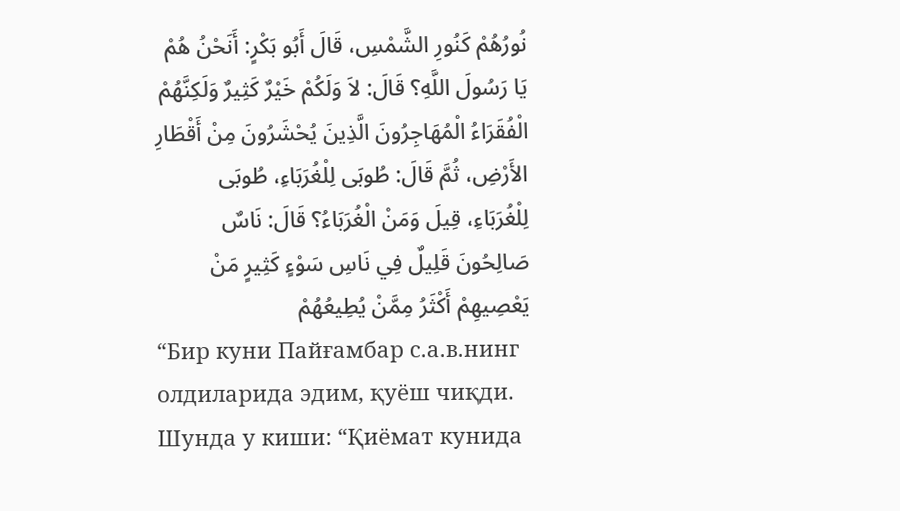نُورُهُمْ كَنُورِ الشَّمْسِ، قَالَ أَبُو بَكْرٍ: أَنَحْنُ هُمْ يَا رَسُولَ اللَّهِ؟ قَالَ: لاَ وَلَكُمْ خَيْرٌ كَثِيرٌ وَلَكِنَّهُمْ الْفُقَرَاءُ الْمُهَاجِرُونَ الَّذِينَ يُحْشَرُونَ مِنْ أَقْطَارِ الأَرْضِ، ثُمَّ قَالَ: طُوبَى لِلْغُرَبَاءِ، طُوبَى لِلْغُرَبَاءِ، قِيلَ وَمَنْ الْغُرَبَاءُ؟ قَالَ: نَاسٌ صَالِحُونَ قَلِيلٌ فِي نَاسِ سَوْءٍ كَثِيرٍ مَنْ يَعْصِيهِمْ أَكْثَرُ مِمَّنْ يُطِيعُهُمْ
“Бир куни Пайғамбар с.а.в.нинг олдиларида эдим, қуёш чиқди. Шунда у киши: “Қиёмат кунида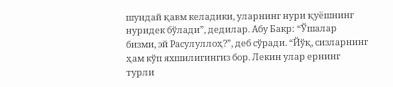шундай қавм келадики, уларнинг нури қуёшнинг нуридек бўлади”, дедилар. Абу Бакр: “Ўшалар бизми, эй Расулуллоҳ?”, деб сўради. “Йўқ, сизларнинг ҳам кўп яхшилигингиз бор. Лекин улар ернинг турли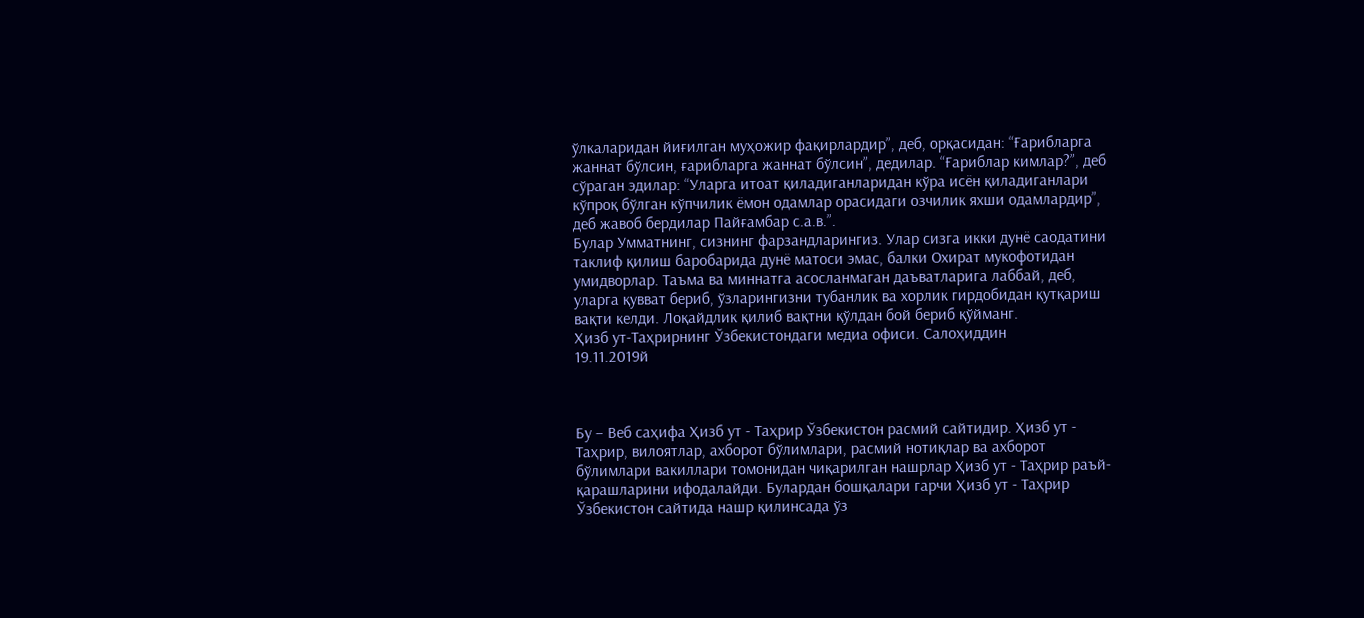ўлкаларидан йиғилган муҳожир фақирлардир”, деб, орқасидан: “Ғарибларга жаннат бўлсин, ғарибларга жаннат бўлсин”, дедилар. “Ғариблар кимлар?”, деб сўраган эдилар: “Уларга итоат қиладиганларидан кўра исён қиладиганлари кўпроқ бўлган кўпчилик ёмон одамлар орасидаги озчилик яхши одамлардир”, деб жавоб бердилар Пайғамбар с.а.в.”.
Булар Умматнинг, сизнинг фарзандларингиз. Улар сизга икки дунё саодатини таклиф қилиш баробарида дунё матоси эмас, балки Охират мукофотидан умидворлар. Таъма ва миннатга асосланмаган даъватларига лаббай, деб, уларга қувват бериб, ўзларингизни тубанлик ва хорлик гирдобидан қутқариш вақти келди. Лоқайдлик қилиб вақтни қўлдан бой бериб қўйманг.
Ҳизб ут-Таҳрирнинг Ўзбекистондаги медиа офиси. Салоҳиддин
19.11.2019й



Бу – Веб саҳифа Ҳизб ут - Таҳрир Ўзбекистон расмий сайтидир. Ҳизб ут - Таҳрир, вилоятлар, ахборот бўлимлари, расмий нотиқлар ва ахборот бўлимлари вакиллари томонидан чиқарилган нашрлар Ҳизб ут - Таҳрир раъй-қарашларини ифодалайди. Булардан бошқалари гарчи Ҳизб ут - Таҳрир Ўзбекистон сайтида нашр қилинсада ўз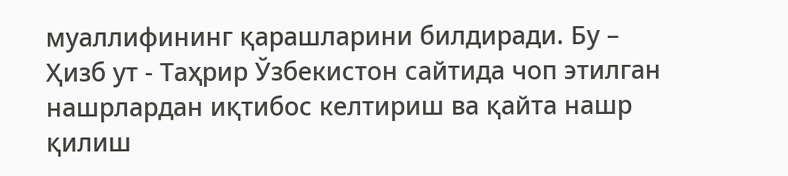муаллифининг қарашларини билдиради. Бу – Ҳизб ут - Таҳрир Ўзбекистон сайтида чоп этилган нашрлардан иқтибос келтириш ва қайта нашр қилиш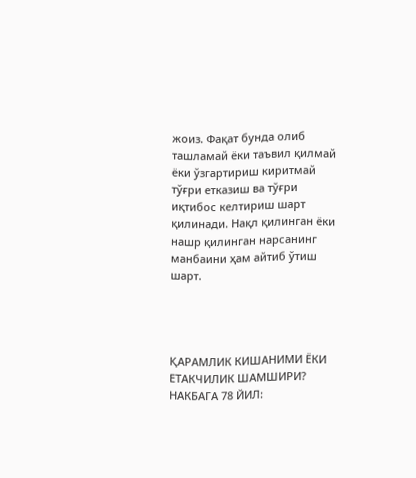жоиз. Фақат бунда олиб ташламай ёки таъвил қилмай ёки ўзгартириш киритмай тўғри етказиш ва тўғри иқтибос келтириш шарт қилинади. Нақл қилинган ёки нашр қилинган нарсанинг манбаини ҳам айтиб ўтиш шарт.




ҚАРАМЛИК КИШАНИМИ ЁКИ ЕТАКЧИЛИК ШАМШИРИ?
НАКБАГА 78 ЙИЛ: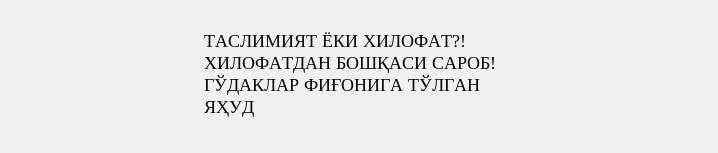ТАСЛИМИЯТ ЁКИ ХИЛОФАТ?!
ХИЛОФАТДАН БОШҚАСИ САРОБ!
ГЎДАКЛАР ФИҒОНИГА ТЎЛГАН ЯҲУД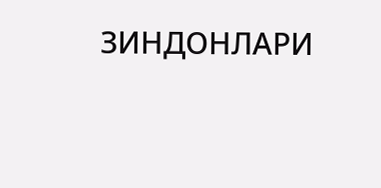ЗИНДОНЛАРИ